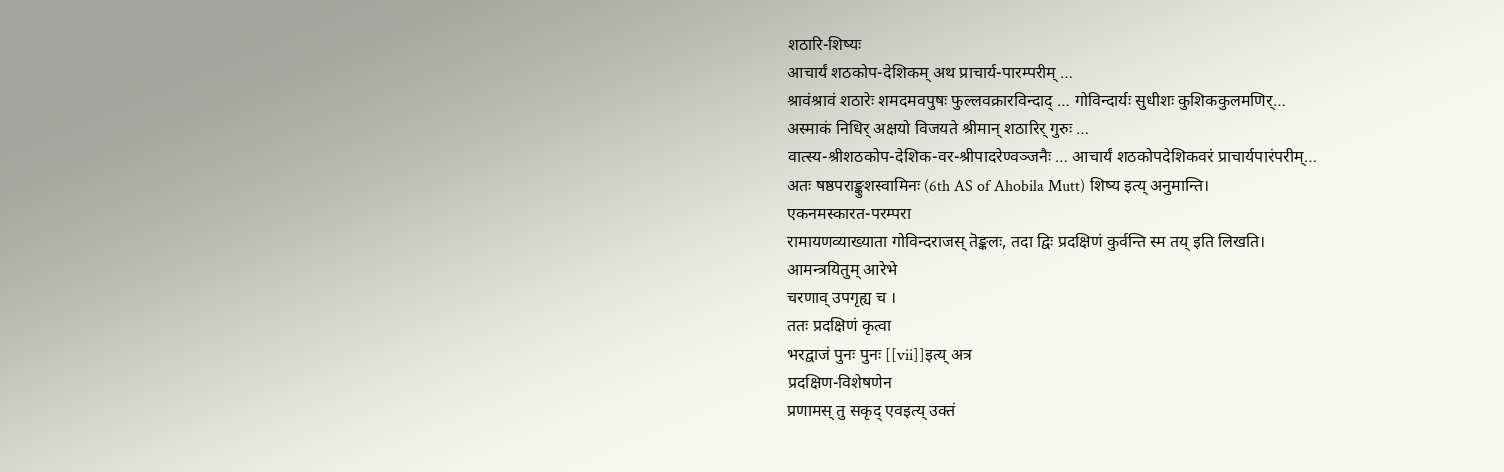शठारि-शिष्यः
आचार्यं शठकोप-देशिकम् अथ प्राचार्य-पारम्परीम् …
श्रावंश्रावं शठारेः शमदमवपुषः फुल्लवक्रारविन्दाद् … गोविन्दार्यः सुधीशः कुशिककुलमणिर्…
अस्माकं निधिर् अक्षयो विजयते श्रीमान् शठारिर् गुरुः …
वात्स्य-श्रीशठकोप-देशिक-वर-श्रीपादरेण्वञ्जनैः … आचार्यं शठकोपदेशिकवरं प्राचार्यपारंपरीम्…
अतः षष्ठपराङ्कुशस्वामिनः (6th AS of Ahobila Mutt) शिष्य इत्य् अनुमान्ति।
एकनमस्कारत-परम्परा
रामायणव्याख्याता गोविन्दराजस् तॆङ्कलः, तदा द्विः प्रदक्षिणं कुर्वन्ति स्म तय् इति लिखति।
आमन्त्रयितुम् आरेभे
चरणाव् उपगृह्य च ।
ततः प्रदक्षिणं कृत्वा
भरद्वाजं पुनः पुनः [[vii]]इत्य् अत्र
प्रदक्षिण-विशेषणेन
प्रणामस् तु सकृद् एवइत्य् उक्तं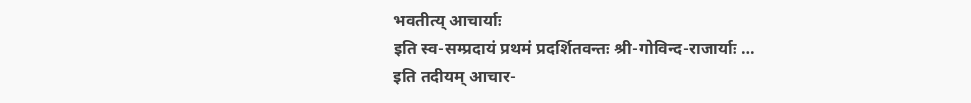भवतीत्य् आचार्याः
इति स्व-सम्प्रदायं प्रथमं प्रदर्शितवन्तः श्री-गोविन्द-राजार्याः …
इति तदीयम् आचार-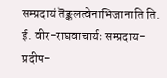सम्प्रदायं तॆङ्कलत्वेनाभिजानाति ति. ई. वीर-राघवाचार्यः सम्प्रदाय-प्रदीप-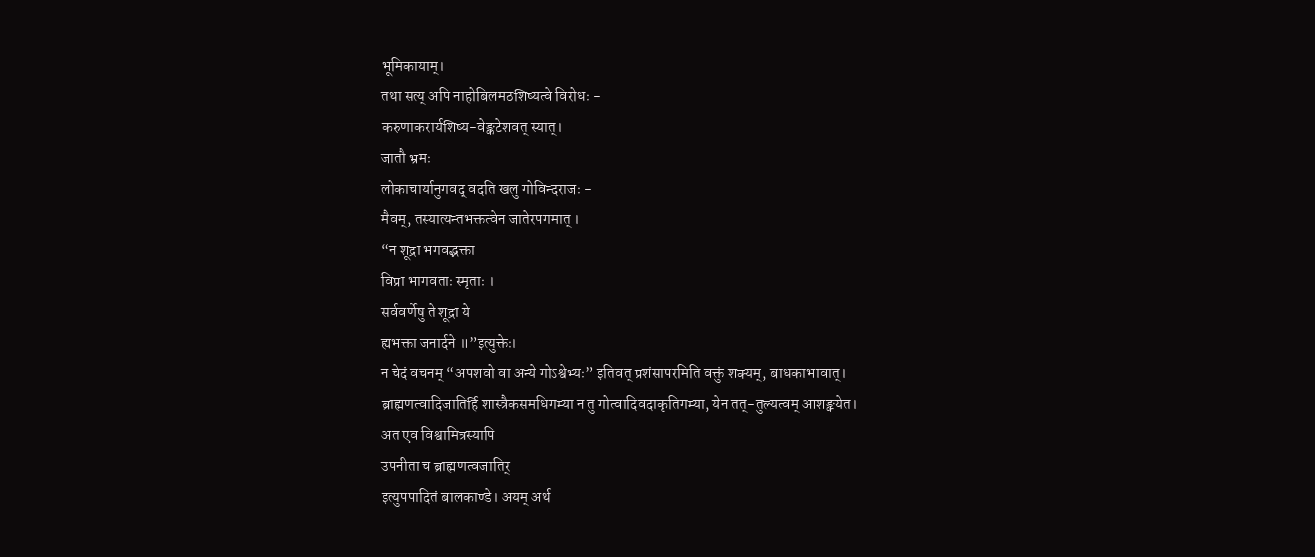भूमिकायाम्।
तथा सत्य् अपि नाहोबिलमठशिष्यत्वे विरोधः -
करुणाकरार्यशिष्य-वेङ्कटेशवत् स्यात्।
जातौ भ्रमः
लोकाचार्यानुगवद् वदति खलु गोविन्दराजः -
मैवम्, तस्यात्यन्तभक्तत्वेन जातेरपगमात् ।
“न शूद्रा भगवद्भक्ता
विप्रा भागवताः स्मृताः ।
सर्ववर्णेषु ते शूद्रा ये
ह्यभक्ता जनार्दने ॥”इत्युक्तेः।
न चेदं वचनम् “अपशवो वा अन्ये गोऽश्वेभ्यः” इतिवत् प्रशंसापरमिति वक्तुं शक्यम्, बाधकाभावात्।
ब्राह्मणत्वादिजातिर्हि शास्त्रैकसमधिगम्या न तु गोत्वादिवदाकृतिगम्या, येन तत्-तुल्यत्वम् आशङ्क्येत।
अत एव विश्वामित्रस्यापि
उपनीता च ब्राह्मणत्वजातिर्
इत्युपपादितं बालकाण्डे। अयम् अर्थ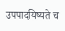उपपादयिष्यते च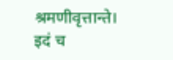श्रमणीवृत्तान्ते।
इदं च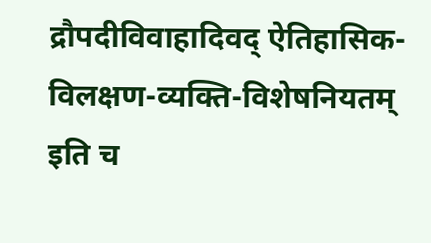द्रौपदीविवाहादिवद् ऐतिहासिक-विलक्षण-व्यक्ति-विशेषनियतम् इति च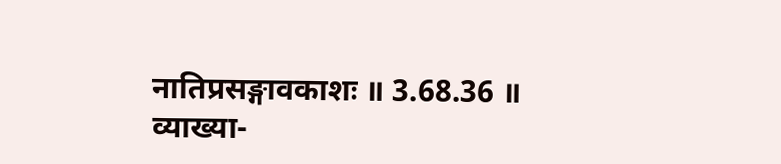नातिप्रसङ्गावकाशः ॥ 3.68.36 ॥
व्याख्या-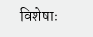विशेषाः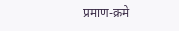प्रमाण-क्रमे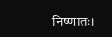निष्णातः।